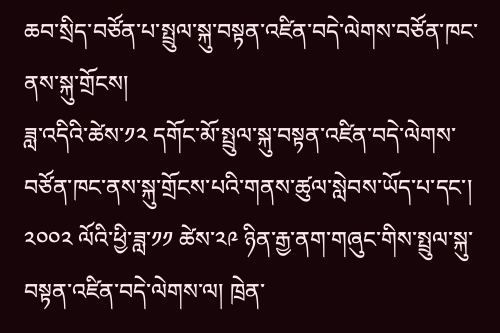ཆབ་སྲིད་བཙོན་པ་སྤྲུལ་སྐུ་བསྟན་འཛིན་བདེ་ལེགས་བཙོན་ཁང་ནས་སྐུ་གྲོངས།
ཟླ་འདིའི་ཚེས་༡༢ དགོང་མོ་སྤྲུལ་སྐུ་བསྟན་འཛིན་བདེ་ལེགས་བཙོན་ཁང་ནས་སྐུ་གྲོངས་པའི་གནས་ཚུལ་སླེབས་ཡོད་པ་དང་། ༢༠༠༢ ལོའི་ཕྱི་ཟླ་༡༡ ཚེས་༢༩ ཉིན་རྒྱ་ནག་གཞུང་གིས་སྤྲུལ་སྐུ་བསྟན་འཛིན་བདེ་ལེགས་ལ། ཁྲེན་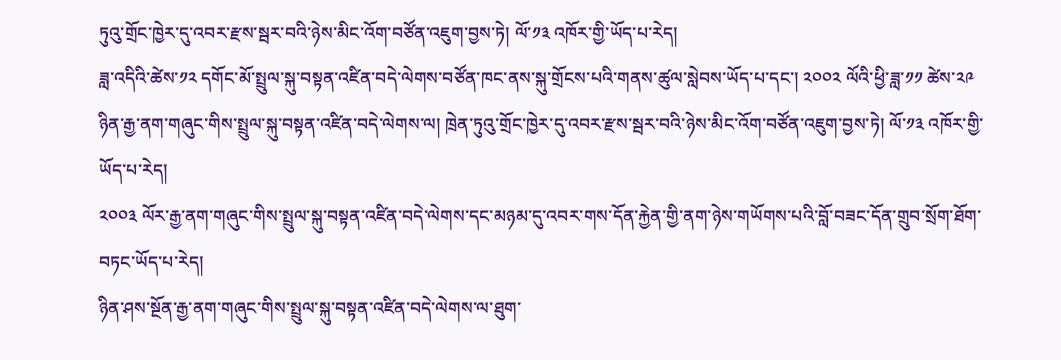ཏུའུ་གྲོང་ཁྱེར་དུ་འབར་རྫས་སྦར་བའི་ཉེས་མིང་འོག་བཙོན་འཇུག་བྱས་ཏེ། ལོ་༡༣ འཁོར་གྱི་ཡོད་པ་རེད།
ཟླ་འདིའི་ཚེས་༡༢ དགོང་མོ་སྤྲུལ་སྐུ་བསྟན་འཛིན་བདེ་ལེགས་བཙོན་ཁང་ནས་སྐུ་གྲོངས་པའི་གནས་ཚུལ་སླེབས་ཡོད་པ་དང་། ༢༠༠༢ ལོའི་ཕྱི་ཟླ་༡༡ ཚེས་༢༩ ཉིན་རྒྱ་ནག་གཞུང་གིས་སྤྲུལ་སྐུ་བསྟན་འཛིན་བདེ་ལེགས་ལ། ཁྲེན་ཏུའུ་གྲོང་ཁྱེར་དུ་འབར་རྫས་སྦར་བའི་ཉེས་མིང་འོག་བཙོན་འཇུག་བྱས་ཏེ། ལོ་༡༣ འཁོར་གྱི་ཡོད་པ་རེད།
༢༠༠༣ ལོར་རྒྱ་ནག་གཞུང་གིས་སྤྲུལ་སྐུ་བསྟན་འཛིན་བདེ་ལེགས་དང་མཉམ་དུ་འབར་གས་དོན་རྐྱེན་གྱི་ནག་ཉེས་གཡོགས་པའི་བློ་བཟང་དོན་གྲུབ་སྲོག་ཐོག་བཏང་ཡོད་པ་རེད།
ཉིན་ཤས་སྔོན་རྒྱ་ནག་གཞུང་གིས་སྤྲུལ་སྐུ་བསྟན་འཛིན་བདེ་ལེགས་ལ་ཐུག་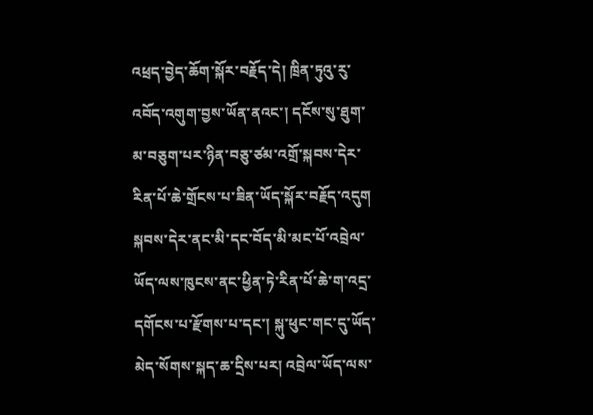འཕྲད་བྱེད་ཆོག་སྐོར་བརྗོད་དེ། ཁྲིན་ཏུའུ་རུ་འབོད་འགུག་བྱས་ཡོན་ནའང་། དངོས་སུ་ཐུག་མ་བཅུག་པར་ཉིན་བཅུ་ཙམ་འགྲོ་སྐབས་དེར་རིན་པོ་ཆེ་གྲོངས་པ་ཟིན་ཡོད་སྐོར་བརྗོད་འདུག
སྐབས་དེར་ནང་མི་དང་བོད་མི་མང་པོ་འབྲེལ་ཡོད་ལས་ཁུངས་ནང་ཕྱིན་ཏེ་རིན་པོ་ཆེ་ག་འདྲ་དགོངས་པ་རྫོགས་པ་དང་། སྐུ་ཕུང་གང་དུ་ཡོད་མེད་སོགས་སྐད་ཆ་དྲིས་པར། འབྲེལ་ཡོད་ལས་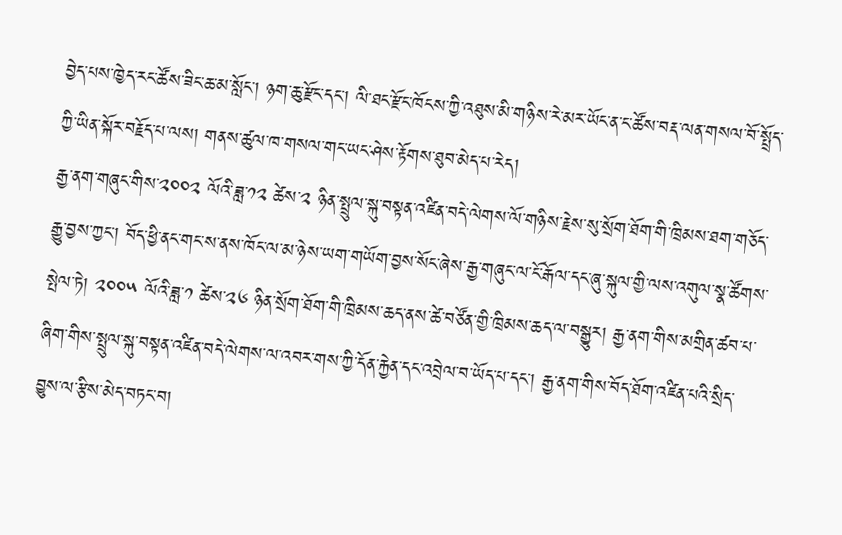བྱེད་པས་ཁྱེད་རང་ཚོས་ཟིང་ཆ་མ་སློང་། ཉག་ཆུ་རྫོང་དང་། ལི་ཐང་རྫོང་ཁོངས་ཀྱི་འཐུས་མི་གཉིས་རེ་མར་ཡོང་ན་ང་ཚོས་བརྡ་ལན་གསལ་བོ་སྤྲོད་ཀྱི་ཡིན་སྐོར་བརྗོད་པ་ལས། གནས་ཚུལ་ཁ་གསལ་གང་ཡང་ཤེས་རྟོགས་ཐུབ་མེད་པ་རེད།
རྒྱ་ནག་གཞུང་གིས་༢༠༠༢ ལོའི་ཟླ་༡༢ ཚེས་༢ ཉིན་སྤྲུལ་སྐུ་བསྟན་འཛིན་བདེ་ལེགས་ལོ་གཉིས་རྗེས་སུ་སྲོག་ཐོག་གི་ཁྲིམས་ཐག་གཅོད་རྒྱུ་བྱས་ཀྱང་། བོད་ཕྱི་ནང་གང་ས་ནས་ཁོང་ལ་མ་ཉེས་ཡག་གཡོག་བྱས་སོང་ཞེས་རྒྱ་གཞུང་ལ་ངོ་རྒོལ་དང་ཞུ་སྐུལ་གྱི་ལས་འགུལ་སྣ་ཚོགས་སྤེལ་ཏེ། ༢༠༠༥ ལོའི་ཟླ་༡ ཚེས་༢༦ ཉིན་སྲོག་ཐོག་གི་ཁྲིམས་ཆད་ནས་ཚེ་བཙོན་གྱི་ཁྲིམས་ཆད་ལ་བསྒྱུར། རྒྱ་ནག་གིས་མགྲིན་ཚབ་པ་ཞིག་གིས་སྤྲུལ་སྐུ་བསྟན་འཛིན་བདེ་ལེགས་ལ་འབར་གས་ཀྱི་དོན་རྐྱེན་དང་འབྲེལ་བ་ཡོད་པ་དང་། རྒྱ་ནག་གིས་བོད་ཐོག་འཛིན་པའི་སྲིད་བྱུས་ལ་རྩིས་མེད་བཏང་བ།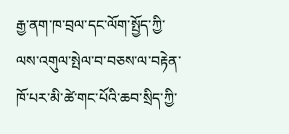རྒྱ་ནག་ཁ་བྲལ་དང་ལོག་སྤྱོད་ཀྱི་ལས་འགུལ་སྤེལ་བ་བཅས་ལ་བརྟེན་ཁོ་པར་མི་ཚེ་གང་པོའི་ཆབ་སྲིད་ཀྱི་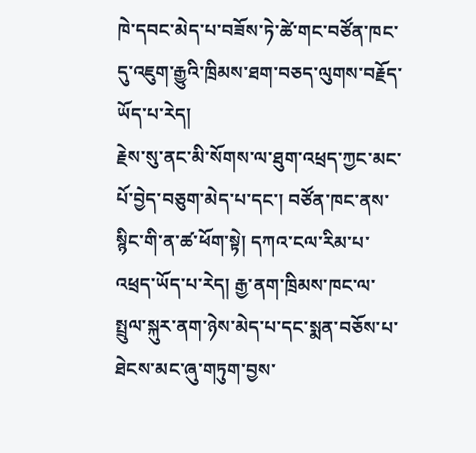ཁེ་དབང་མེད་པ་བཟོས་ཏེ་ཚེ་གང་བཙོན་ཁང་དུ་འཇུག་རྒྱུའི་ཁྲིམས་ཐག་བཅད་ལུགས་བརྗོད་ཡོད་པ་རེད།
རྗེས་སུ་ནང་མི་སོགས་ལ་ཐུག་འཕྲད་ཀྱང་མང་པོ་བྱེད་བཅུག་མེད་པ་དང་། བཙོན་ཁང་ནས་སྙིང་གི་ན་ཚ་ཕོག་སྟེ། དཀའ་ངལ་རིམ་པ་འཕྲད་ཡོད་པ་རེད། རྒྱ་ནག་ཁྲིམས་ཁང་ལ་སྤྲུལ་སྐུར་ནག་ཉེས་མེད་པ་དང་སྨན་བཅོས་པ་ཐེངས་མང་ཞུ་གཏུག་བྱས་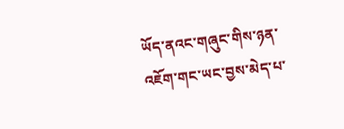ཡོད་ནའང་གཞུང་གིས་ཉན་འཇོག་གང་ཡང་བྱས་མེད་པ་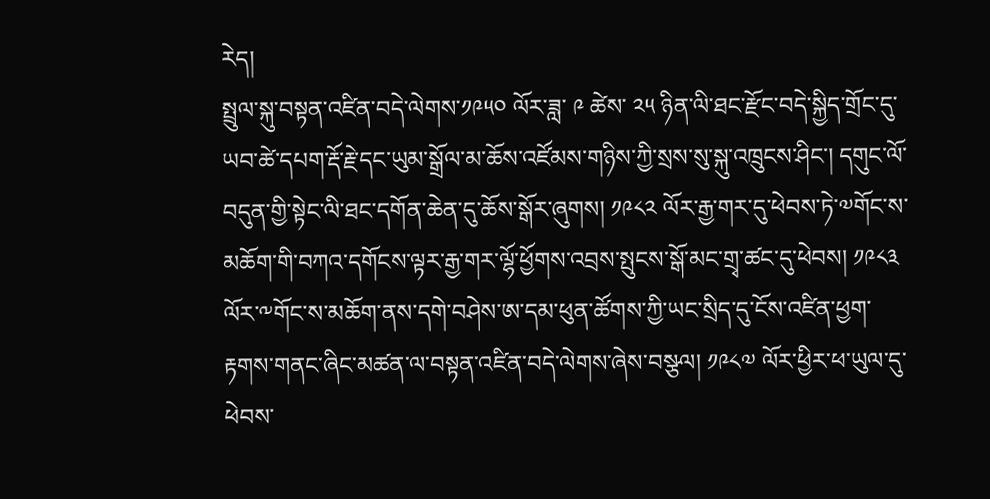རེད།
སྤྲུལ་སྐུ་བསྟན་འཛིན་བདེ་ལེགས་༡༩༥༠ ལོར་ཟླ་ ༩ ཚེས་ ༢༥ ཉིན་ལི་ཐང་རྫོང་བདེ་སྐྱིད་གྲོང་དུ་ཡབ་ཚེ་དཔག་རྡོ་རྗེ་དང་ཡུམ་སྒྲོལ་མ་ཆོས་འཛོམས་གཉིས་ཀྱི་སྲས་སུ་སྐུ་འཁྲུངས་ཤིང་། དགུང་ལོ་བདུན་གྱི་སྟེང་ལི་ཐང་དགོན་ཆེན་དུ་ཆོས་སྒོར་ཞུགས། ༡༩༨༢ ལོར་རྒྱ་གར་དུ་ཕེབས་ཏེ་༧གོང་ས་མཆོག་གི་བཀའ་དགོངས་ལྟར་རྒྱ་གར་ལྷོ་ཕྱོགས་འབྲས་སྤུངས་སྒོ་མང་གྲྭ་ཚང་དུ་ཕེབས། ༡༩༨༣ ལོར་༸གོང་ས་མཆོག་ནས་དགེ་བཤེས་ཨ་དམ་ཕུན་ཚོགས་ཀྱི་ཡང་སྲིད་དུ་ངོས་འཛིན་ཕྱག་རྟགས་གནང་ཞིང་མཚན་ལ་བསྟན་འཛིན་བདེ་ལེགས་ཞེས་བསྩལ། ༡༩༨༧ ལོར་ཕྱིར་ཕ་ཡུལ་དུ་ཕེབས་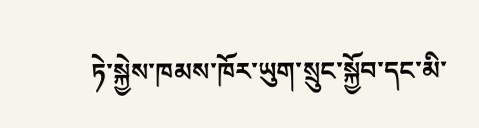ཏེ་སྐྱེས་ཁམས་ཁོར་ཡུག་སྲུང་སྐྱོབ་དང་མི་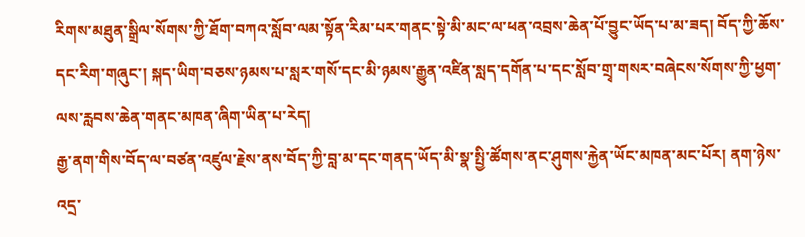རིགས་མཐུན་སྒྲིལ་སོགས་ཀྱི་ཐོག་བཀའ་སློབ་ལམ་སྟོན་རིམ་པར་གནང་སྟེ་མི་མང་ལ་ཕན་འབྲས་ཆེན་པོ་བྱུང་ཡོད་པ་མ་ཟད། བོད་ཀྱི་ཆོས་དང་རིག་གཞུང་། སྐད་ཡིག་བཅས་ཉམས་པ་སླར་གསོ་དང་མི་ཉམས་རྒྱུན་འཛིན་སླད་དགོན་པ་དང་སློབ་གྲྭ་གསར་བཞེངས་སོགས་ཀྱི་ཕྱག་ལས་རླབས་ཆེན་གནང་མཁན་ཞིག་ཡིན་པ་རེད།
རྒྱ་ནག་གིས་བོད་ལ་བཙན་འཛུལ་རྗེས་ནས་བོད་ཀྱི་བླ་མ་དང་གནད་ཡོད་མི་སྣ་སྤྱི་ཚོགས་ནང་ཤུགས་རྐྱེན་ཡོང་མཁན་མང་པོར། ནག་ཉེས་འདྲ་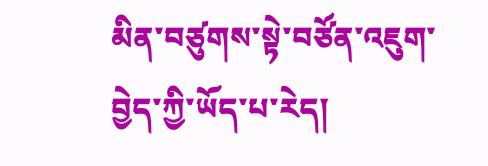མིན་བཙུགས་སྟེ་བཙོན་འཇུག་བྱེད་ཀྱི་ཡོད་པ་རེད།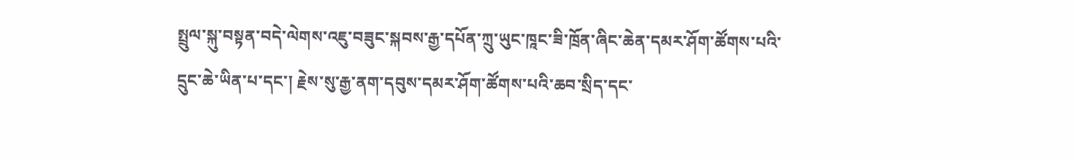སྤྲུལ་སྐུ་བསྟན་བདེ་ལེགས་འཇུ་བཟུང་སྐབས་རྒྱ་དཔོན་ཀྲུ་ཡུང་ཁཱང་ཟི་ཁྲོན་ཞིང་ཆེན་དམར་ཤོག་ཚོགས་པའི་དྲུང་ཆེ་ཡིན་པ་དང་། རྗེས་སུ་རྒྱ་ནག་དབུས་དམར་ཤོག་ཚོགས་པའི་ཆབ་སྲིད་དང་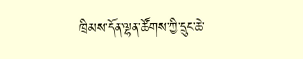ཁྲིམས་དོན་ལྷན་ཚོགས་ཀྱི་དྲུང་ཆེ་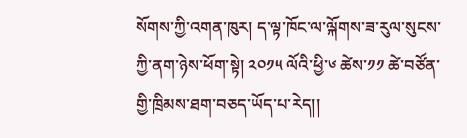སོགས་ཀྱི་འགན་ཁུར། ད་ལྟ་ཁོང་ལ་ལྐོགས་ཟ་རུལ་སུངས་ཀྱི་ནག་ཉེས་ཕོག་སྟེ། ༢༠༡༥ ལོའི་ཕྱི་༦ ཚེས་༡༡ ཚེ་བཙོན་གྱི་ཁྲིམས་ཐག་བཅད་ཡོད་པ་རེད།།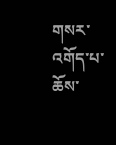གསར་འགོད་པ་ཆོས་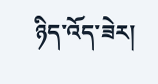ཉིད་འོད་ཟེར།